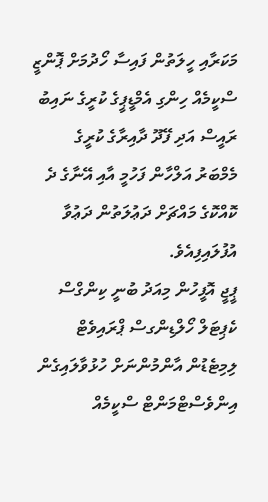މަކަރާއި ހީލަތުން ފައިސާ ހޯދުމަށް ޕޮންޒީ ސްކީމެއް ހިންގި އެމްޑީޕީގެ ކުރީގެ ނައިބު ރައީސް އަދި ފޭދޫ ދާއިރާގެ ކުރީގެ މެމްބަރު އަލްހާން ފަހުމީ އާއި އޭނާގެ ދެ ކޮއްކޮގެ މައްޗަށް ދަޢުލަތުން ދަޢުވާ އުފުލައިފިއެވެ.
ޕީޖީ އޮފީހުން މިއަދު ބުނީ ކިންގްސް ކެޕިޓަލް ހޯލްޑިންގސް ޕްރައިވެޓް ލިމިޓެޑުން އާންމުންނަށް ހުޅުވާލައިގެން އިންވެސްޓްމަންޓް ސްކީމެއް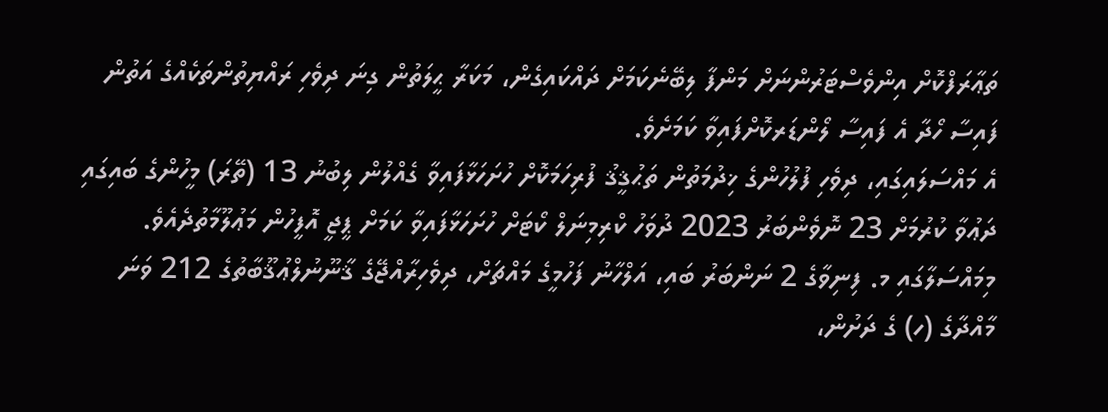ތަޢާރަފްކޮށް އިންވެސްޓަރުންނަށް މަންފާ ލިބޭނެކަމަށް ދައްކައިގެން، މަކަރާ ޙީލަތުން ގިނަ ދިވެހި ރައްޔިތުންތަކެއްގެ އަތުން ފައިސާ ހޯދާ އެ ފައިސާ ލޯންޑަރކޮށްފައިވާ ކަމަށެވެ.
އެ މައްސަލައިގައި، ދިވެހި ފުލުހުންގެ ޚިދުމަތުން ތަޙުޤީޤު ފުރިހަމަކޮށް ހުށަހަޅާފައިވާ ގެއްލުން ލިބުނު 13 (ތޭރަ) މީހުންގެ ބައިގައި ދަޢުވާ ކުރުމަށް 23 ނޮވެންބަރު 2023 ދުވަހު ކްރިމިނަލް ކޯޓަށް ހުށަހަޅާފައިވާ ކަމަށް ޕީޖީ އޮފީހުން މަޢުލޫމާތުދެއެވެ.
މިމައްސަލާގައި މ. ފިނިވާގެ 2 ނަންބަރު ބައި، އަލްހާނު ފަހުމީގެ މައްޗަށް، ދިވެހިރާއްޖޭގެ ޤާނޫނުލްޢުޤޫބާތުގެ 212 ވަނަ މާއްދާގެ (ހ) ގެ ދަށުން،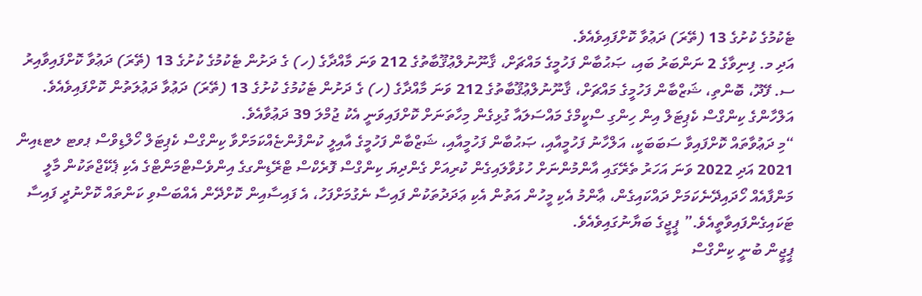ޓެކުމުގެ ކުށުގެ 13 (ތޭރަ) ދަޢުވާ ކޮށްފައިވެއެވެ.
އަދި މ. ފިނިވާގެ 2 ނަންބަރު ބައި، ޞަޙުބާން ފަހުމީގެ މައްޗަށް، ޤާނޫނުލްޢުޤޫބާތުގެ 212 ވަނަ މާއްދާގެ (ހ) ގެ ދަށުން ޓެކުމުގެ ކުށުގެ 13 (ތޭރަ) ދަޢުވާ ކޮށްފައިވާއިރު ސ. ފޭދޫ، ބޮންތި، ޝަޒްބާން ފަހުމީގެ މައްޗަށް، ޤާނޫނުލްޢުޤޫބާތުގެ 212 ވަނަ މާއްދާގެ (ހ) ގެ ދަށުން ޓެކުމުގެ ކުށުގެ 13 (ތޭރަ) ދަޢުވާ ދަޢުލަތުން ކޮށްފައިވެއެވެ.
އަލްހާންގެ ކިންގްސް ކެޕިޓަލް އިން ހިންގި ސްކީމްގެ މައްސަލައާ ގުޅިގެން މިހާތަނަށް ކޮށްފައިވަނީ އެކު ޖުމްލަ 39 ދަޢުވާއެވެ.
“މި ދަޢުވާތައް ކޮށްފައިވާ ސަބަބަކީ، އަލްހާނު ފަހުމީއާއި، ޞަޙުބާން ފަހުމީއާއި، ޝަޒްބާން ފަހުމީގެ އާއިލީ ކުންފުންޏެއްކަމަށްވާ ކިންގްސް ކެޕިޓަލް ހޯލްޑިވްސް ޕވޓ ލޓޑއިން 2021 އަދި 2022 ވަނަ އަހަރު ތެރޭގައި އާންމުންނަށް ހުޅުވާލައިގެން ކުރިއަށް ގެންދިޔަ ކިންގްސް ފޮރެކްސް ޓްރޭޑިންގގެ އިންވެސްޓްމަންޓްގެ އެކި ޕެކޭޖްތަކުން މާލީ މަންފާއެއް ހޯދައިދޭނެކަމަށް ދައްކައިގެން، ޢާންމު އެކި މީހުން އަތުން އެކި ޢަދަދުތަކުން ފައިސާ ނެގުމަށްފަހު، އެ ފައިސާއިން ކޮށްދޭން އެއްބަސްވި ކަންތައް ކޮށްނުދީ ފައިސާ ޓަކައިގެންފައިވާތީއެވެ.” ޕީޖީގެ ބަޔާނުގައިވެއެވެ.
ޕީޖީން ބުނީ ކިންގްސް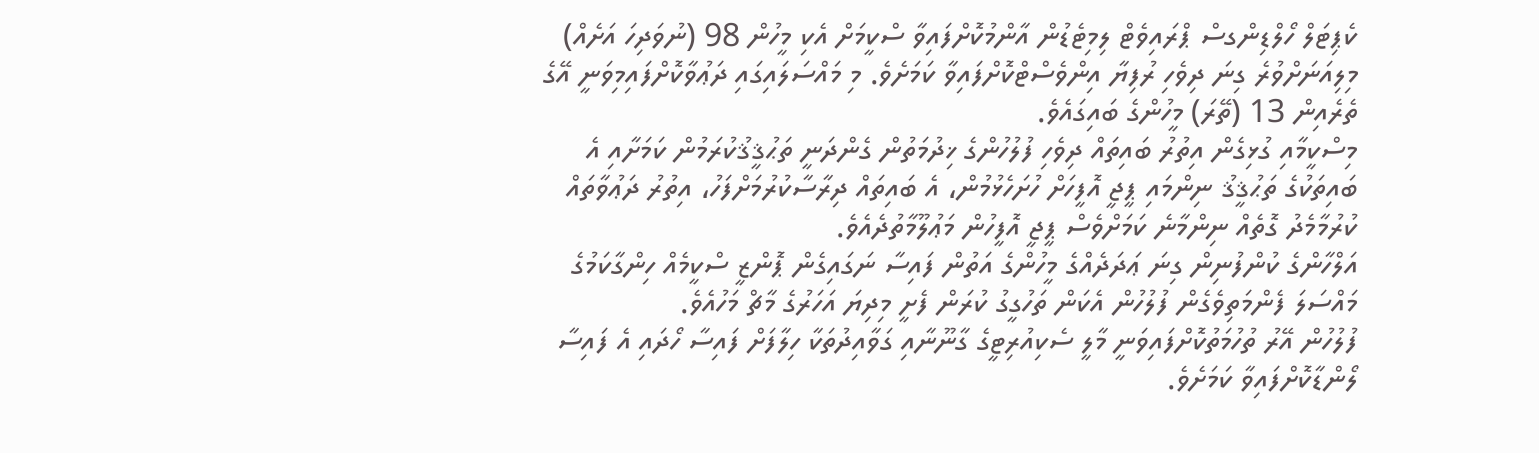ކެޕިޓަލް ހޯލްޑިންގސް ޕްރައިވެޓް ލިމިޓެޑުން އާންމުކޮށްފައިވާ ސްކީމަށް އެކި މީހުން 98 (ނުވަދިހަ އަށެއް) މިލިއަނަށްވުރެ ގިނަ ދިވެހި ރުފިޔާ އިންވެސްޓްކޮށްފައިވާ ކަމަށެވެ. މި މައްސަލައިގައި ދަޢުވާކޮށްފައިމިވަނީ އޭގެ ތެރެއިން 13 (ތޭރަ) މީހުންގެ ބައިގައެވެ.
މިސްކީމާއި ގުޅިގެން އިތުރު ބައިތައް ދިވެހި ފުލުހުންގެ ޚިދުމަތުން ގެންދަނީ ތަޙުޤީޤުކުރަމުން ކަމަށާއި އެ ބައިތަކުގެ ތަޙުޤީޤު ނިންމައި ޕީޖީ އޮފީހަށް ހުށަހެޅުމުން، އެ ބައިތައް ދިރާސާކުރުމަށްފަހު، އިތުރު ދަޢުވާތައް ކުރުމާމެދު ގޮތެއް ނިންމާނެ ކަމަށްވެސް ޕީޖީ އޮފީހުން މަޢުލޫމާތުދެއެވެ.
އަލްހާންގެ ކުންފުނިން ގިނަ ޢަދަދެއްގެ މީހުންގެ އަތުން ފައިސާ ނަގައިގެން ޕޮންޒީ ސްކީމެއް ހިންގާކަމުގެ މައްސަލަ ފެންމަތިވެގެން ފުލުހުން އެކަން ތަހުގީގު ކުރަން ފެށީ މިދިޔަ އަހަރުގެ މާޗް މަހުއެވެ.
ފުލުހުން އޭރު ތުހުމަތުކޮށްފައިވަނީ މާލީ ސެކިއުރިޓީގެ ގާނޫނާއި ގަވާއިދުތަކާ ހިލާފަށް ފައިސާ ހޯދައި އެ ފައިސާ ލޯންޑާކޮށްފައިވާ ކަމަށެވެ.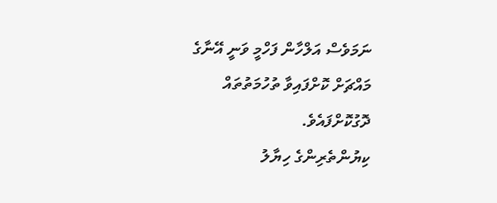ނަމަވެސް އަލްހާން ފަހްމީ ވަނީ އޭނާގެ މައްޗަށް ކޮށްފައިވާ ތުހުމަތުތައް ދޮގުކޮށްފައެވެ.
ކިޔުންތެރިންގެ ހިޔާލު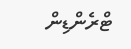ޓްރެންޑިން